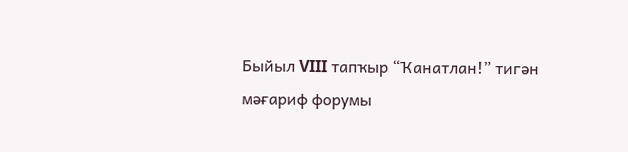Быйыл VIII тапҡыр “Ҡанатлан!” тигән мәғариф форумы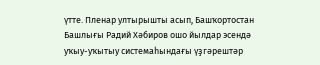үтте. Пленар ултырышты асып, Башҡортостан Башлығы Радий Хәбиров ошо йылдар эсендә уҡыу-уҡытыу системаһындағы үҙгәрештәр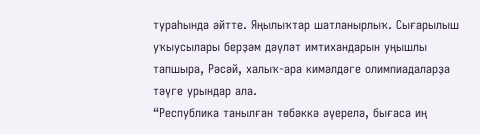тураһында әйтте. Яңылыҡтар шатланырлыҡ. Сығарылыш уҡыусылары берҙәм дәүләт имтихандарын уңышлы тапшыра, Рәсәй, халыҡ-ара кимәлдәге олимпиадаларҙа тәүге урындар ала.
“Республика танылған төбәккә әүерелә, бығаса иң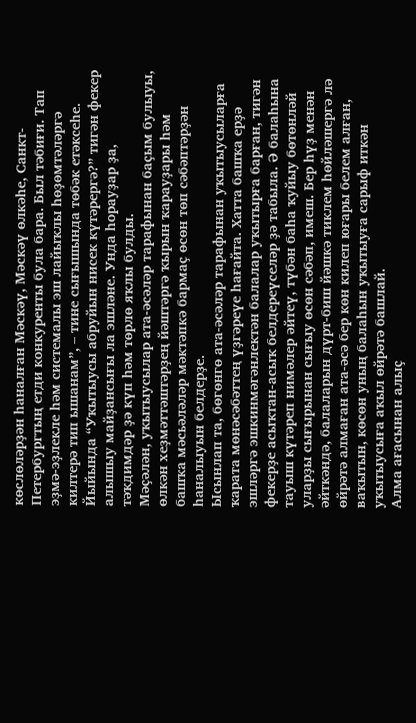көслөләрҙән һаналған Мәскәү, Мәскәү өлкәһе, Санкт-Петербургтың етди конкуренты була бара. Был тәбиғи. Тап эҙмә-эҙлекле һәм системалы эш лайыҡлы һөҙөмтәләргә килтерә тип ышанам”, – тине сығышында төбәк етәксеһе.
Йыйында “Уҡытыусы абруйын нисек күтәрергә?” тигән фекер алышыу майҙансығы ла эшләне. Унда һорауҙар ҙа, тәҡдимдәр ҙә күп һәм төрлө яҡлы булды.
Мәҫәлән, уҡытыусылар ата-әсәләр тарафынан баҫым булыуы, өлкән хеҙмәттәштәрҙең йәштәргә ҡырын ҡарауҙары һәм башҡа мәсьәләләр мәктәпкә бармаҫ өсөн төп сәбәптәрҙән һаналыуын белдерҙе.
Ысынлап та, бөгөнгө ата-әсәләр тарафынан уҡытыусыларға ҡарата мөнәсәбәттең үҙгәреүе һағайта. Хатта башҡа ерҙә эшләргә эшкинмәгәнлектән балалар уҡытырға барған, тигән фекерҙе асыҡтан-асыҡ белдереүселәр ҙә табыла. Ә балаһына тауыш күтәреп нимәлер әйтеү, түбән баһа ҡуйыу бөтөнләй уларҙы сығырынан сығыу өсөн сәбәп, имеш. Бер һүҙ менән әйткәндә, балаларын дүрт-биш йәшкә тиклем һөйләшергә лә өйрәтә алмаған ата-әсә бер көн килеп юғары белем алған, ваҡытын, көсөн уның балаһын уҡытыуға сарыф иткән уҡытыусыға аҡыл өйрәтә башлай.
Алма ағасынан алыҫ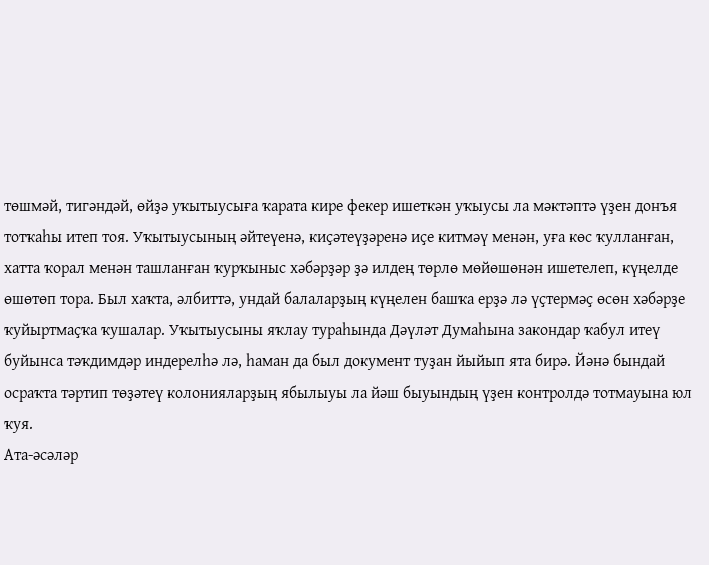төшмәй, тигәндәй, өйҙә уҡытыусыға ҡарата кире фекер ишеткән уҡыусы ла мәктәптә үҙен донъя тотҡаһы итеп тоя. Уҡытыусының әйтеүенә, киҫәтеүҙәренә иҫе китмәү менән, уға көс ҡулланған, хатта ҡорал менән ташланған ҡурҡыныс хәбәрҙәр ҙә илдең төрлө мөйөшөнән ишетелеп, күңелде өшөтөп тора. Был хаҡта, әлбиттә, ундай балаларҙың күңелен башҡа ерҙә лә үҫтермәҫ өсөн хәбәрҙе ҡуйыртмаҫҡа ҡушалар. Уҡытыусыны яҡлау тураһында Дәүләт Думаһына закондар ҡабул итеү буйынса тәҡдимдәр индерелһә лә, һаман да был документ туҙан йыйып ята бирә. Йәнә бындай осраҡта тәртип төҙәтеү колонияларҙың ябылыуы ла йәш быуындың үҙен контролдә тотмауына юл ҡуя.
Ата-әсәләр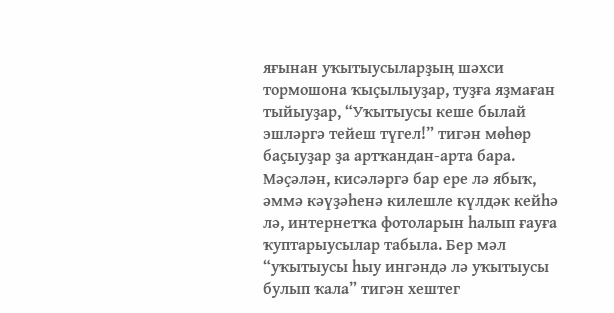яғынан уҡытыусыларҙың шәхси тормошона ҡыҫылыуҙар, туҙға яҙмаған тыйыуҙар, “Уҡытыусы кеше былай эшләргә тейеш түгел!” тигән мөһөр баҫыуҙар ҙа артҡандан-арта бара. Мәҫәлән, кисәләргә бар ере лә ябыҡ, әммә кәүҙәһенә килешле күлдәк кейһә лә, интернетҡа фотоларын һалып ғауға ҡуптарыусылар табыла. Бер мәл “уҡытыусы һыу ингәндә лә уҡытыусы булып ҡала” тигән хештег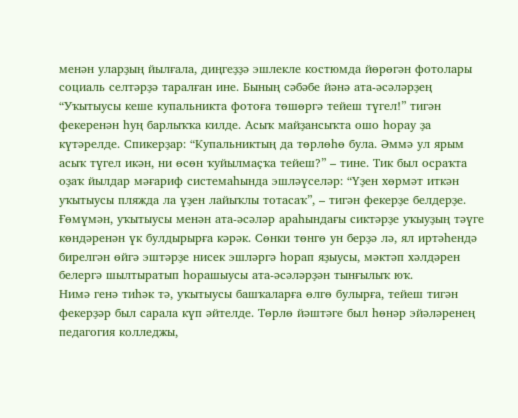менән уларҙың йылғала, диңгеҙҙә эшлекле костюмда йөрөгән фотолары социаль селтәрҙә таралған ине. Бының сәбәбе йәнә ата-әсәләрҙең “Уҡытыусы кеше купальникта фотоға төшөргә тейеш түгел!” тигән фекеренән һуң барлыҡҡа килде. Асыҡ майҙансыҡта ошо һорау ҙа күтәрелде. Спикерҙар: “Купальниктың да төрлөһө була. Әммә ул ярым асыҡ түгел икән, ни өсөн ҡуйылмаҫҡа тейеш?” – тине. Тик был осраҡта оҙаҡ йылдар мәғариф системаһында эшләүселәр: “Үҙен хөрмәт иткән уҡытыусы пляжда ла үҙен лайыҡлы тотасаҡ”, – тигән фекерҙе белдерҙе.
Ғөмүмән, уҡытыусы менән ата-әсәләр араһындағы сиктәрҙе уҡыуҙың тәүге көндәренән үк булдырырға кәрәк. Сөнки төнгө ун берҙә лә, ял иртәһендә бирелгән өйгә эштәрҙе нисек эшләргә һорап яҙыусы, мәктәп хәлдәрен белергә шылтыратып һорашыусы ата-әсәләрҙән тынғылыҡ юҡ.
Нимә генә тиһәк тә, уҡытыусы башҡаларға өлгө булырға, тейеш тигән фекерҙәр был сарала күп әйтелде. Төрлө йәштәге был һөнәр эйәләренең педагогия колледжы,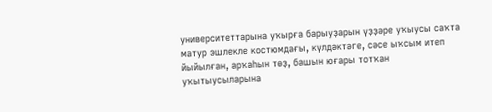университеттарына уҡырға барыуҙарын үҙҙәре уҡыусы саҡта матур эшлекле костюмдағы, күлдәктәге, сәсе ыҡсым итеп йыйылған, арҡаһын төҙ, башын юғары тотҡан уҡытыусыларына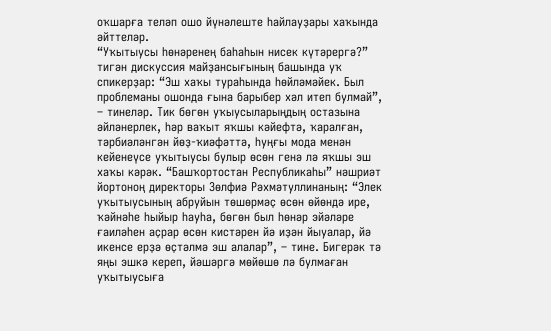оҡшарға теләп ошо йүнәлеште һайлауҙары хаҡында әйттеләр.
“Уҡытыусы һөнәренең баһаһын нисек күтәрергә?” тигән дискуссия майҙансығының башында уҡ спикерҙар: “Эш хаҡы тураһында һөйләмәйек. Был проблеманы ошонда ғына барыбер хәл итеп булмай”, – тинеләр. Тик бөгөн уҡыусыларыңдың остазына әйләнерлек, һәр ваҡыт яҡшы кәйефтә, ҡаралған, тәрбиәләнгән йөҙ-ҡиәфәттә, һуңғы мода менән кейенеүсе уҡытыусы булыр өсөн генә лә яҡшы эш хаҡы кәрәк. “Башҡортостан Республикаһы” нәшриәт йортоноң директоры Зөлфиә Рәхмәтуллинаның: “Элек уҡытыусының абруйын төшөрмәҫ өсөн өйөндә ире, ҡәйнәһе һыйыр һауһа, бөгөн был һөнәр эйәләре ғаиләһен аҫрар өсөн кистәрен йә иҙән йыуалар, йә икенсе ерҙә өҫтәлмә эш алалар”, – тине. Бигерәк тә яңы эшкә кереп, йәшәргә мөйөшө лә булмаған уҡытыусыға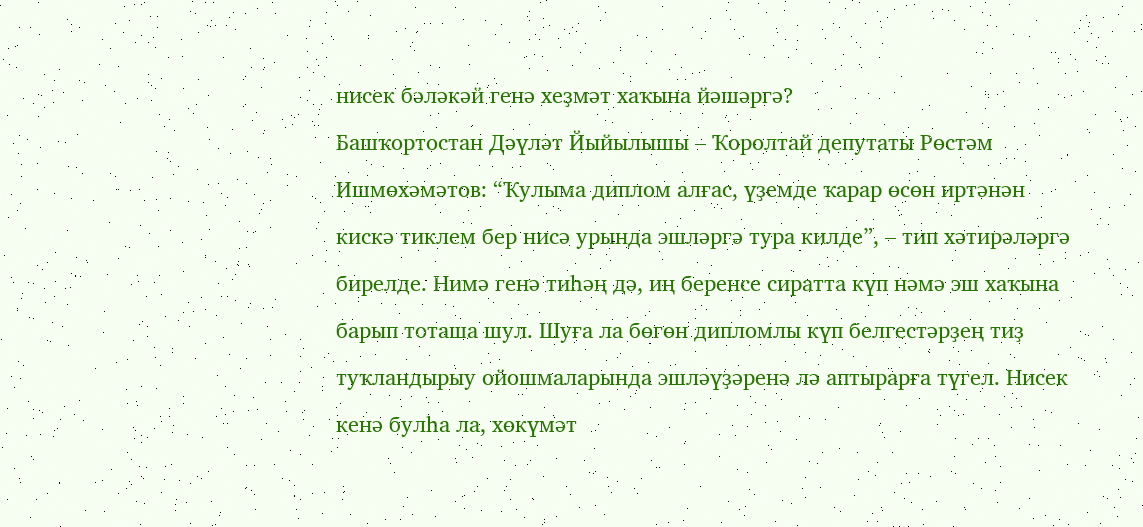нисек бәләкәй генә хеҙмәт хаҡына йәшәргә?
Башҡортостан Дәүләт Йыйылышы – Ҡоролтай депутаты Рөстәм Ишмөхәмәтов: “Ҡулыма диплом алғас, үҙемде ҡарар өсөн иртәнән кискә тиклем бер нисә урында эшләргә тура килде”, – тип хәтирәләргә бирелде. Нимә генә тиһәң дә, иң беренсе сиратта күп нәмә эш хаҡына барып тоташа шул. Шуға ла бөгөн дипломлы күп белгестәрҙең тиҙ туҡландырыу ойошмаларында эшләүҙәренә лә аптырарға түгел. Нисек кенә булһа ла, хөкүмәт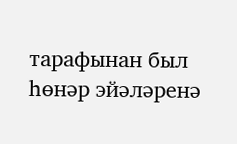тарафынан был һөнәр эйәләренә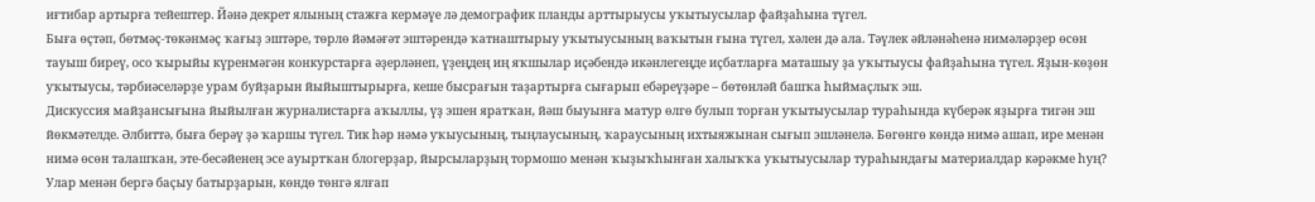иғтибар артырға тейештер. Йәнә декрет ялының стажға кермәүе лә демографик планды арттырыусы уҡытыусылар файҙаһына түгел.
Быға өҫтәп, бөтмәҫ-төкәнмәҫ ҡағыҙ эштәре, төрлө йәмәғәт эштәрендә ҡатнаштырыу уҡытыусының ваҡытын ғына түгел, хәлен дә ала. Тәүлек әйләнәһенә нимәләрҙер өсөн тауыш биреү, осо ҡырыйы күренмәгән конкурстарға әҙерләнеп, үҙеңдең иң яҡшылар иҫәбендә икәнлегеңде иҫбатларға маташыу ҙа уҡытыусы файҙаһына түгел. Яҙын-көҙөн уҡытыусы, тәрбиәселәрҙе урам буйҙарын йыйыштырырға, кеше бысрағын таҙартырға сығарып ебәреүҙәре – бөтөнләй башҡа һыймаҫлыҡ эш.
Дискуссия майҙансығына йыйылған журналистарға аҡыллы, үҙ эшен яратҡан, йәш быуынға матур өлгө булып торған уҡытыусылар тураһында күберәк яҙырға тигән эш йөкмәтелде. Әлбиттә, быға берәү ҙә ҡаршы түгел. Тик һәр нәмә уҡыусының, тыңлаусының, ҡараусының ихтыяжынан сығып эшләнелә. Бөгөнгө көндә нимә ашап, ире менән нимә өсөн талашҡан, эте-бесәйенең эсе ауыртҡан блогерҙар, йырсыларҙың тормошо менән ҡыҙыҡһынған халыҡҡа уҡытыусылар тураһындағы материалдар кәрәкме һуң? Улар менән бергә баҫыу батырҙарын, көндө төнгә ялғап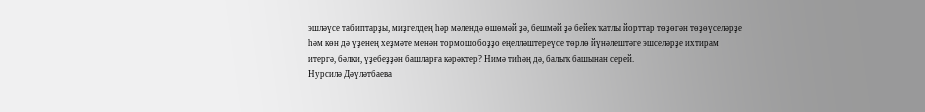эшләүсе табиптарҙы, миҙгелдең һәр мәлендә өшөмәй ҙә, бешмәй ҙә бейек ҡатлы йорттар төҙөгән төҙөүселәрҙе һәм көн дә үҙенең хеҙмәте менән тормошобоҙҙо еңелләштереүсе төрлө йүнәлештәге эшселәрҙе ихтирам итергә, бәлки, үҙебеҙҙән башларға кәрәктер? Нимә тиһәң дә, балыҡ башынан серей.
Нурсилә Дәүләтбаева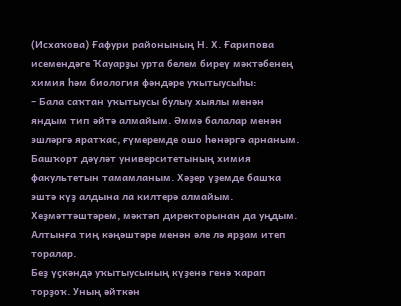(Исхаҡова) Ғафури районының Н. Х. Ғарипова исемендәге Ҡауарҙы урта белем биреү мәктәбенең химия һәм биология фәндәре уҡытыусыһы:
– Бала саҡтан уҡытыусы булыу хыялы менән яндым тип әйтә алмайым. Әммә балалар менән эшләргә яратҡас, ғүмеремде ошо һөнәргә арнаным. Башҡорт дәүләт университетының химия факультетын тамамланым. Хәҙер үҙемде башҡа эштә күҙ алдына ла килтерә алмайым. Хеҙмәттәштәрем, мәктәп директорынан да уңдым. Алтынға тиң кәңәштәре менән әле лә ярҙам итеп торалар.
Беҙ үҫкәндә уҡытыусының күҙенә генә ҡарап торҙоҡ. Уның әйткән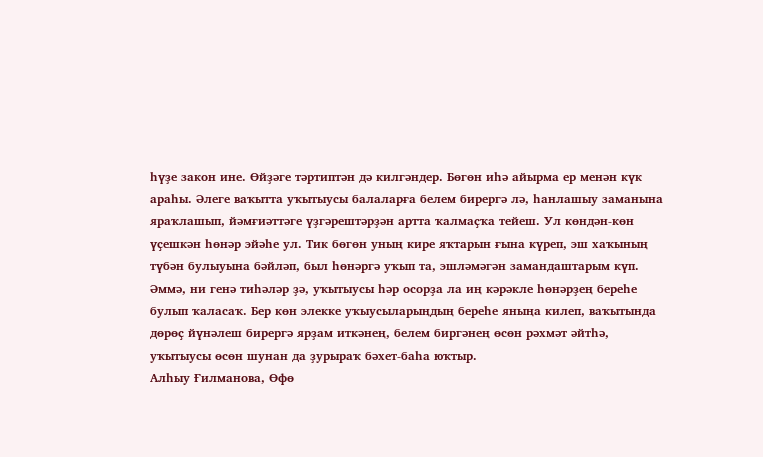һүҙе закон ине. Өйҙәге тәртиптән дә килгәндер. Бөгөн иһә айырма ер менән күк араһы. Әлеге ваҡытта уҡытыусы балаларға белем бирергә лә, һанлашыу заманына яраҡлашып, йәмғиәттәге үҙгәрештәрҙән артта ҡалмаҫҡа тейеш. Ул көндән-көн үҫешкән һөнәр эйәһе ул. Тик бөгөн уның кире яҡтарын ғына күреп, эш хаҡының түбән булыуына бәйләп, был һөнәргә уҡып та, эшләмәгән замандаштарым күп. Әммә, ни генә тиһәләр ҙә, уҡытыусы һәр осорҙа ла иң кәрәкле һөнәрҙең береһе булып ҡаласаҡ. Бер көн элекке уҡыусыларыңдың береһе яныңа килеп, ваҡытында дөрөҫ йүнәлеш бирергә ярҙам иткәнең, белем биргәнең өсөн рәхмәт әйтһә, уҡытыусы өсөн шунан да ҙурыраҡ бәхет-баһа юҡтыр.
Алһыу Ғилманова, Өфө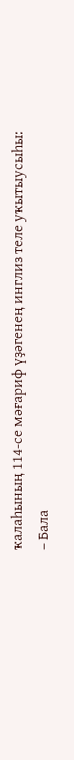ҡалаһының 114-се мәғариф үҙәгенең инглиз теле уҡытыусыһы:
– Бала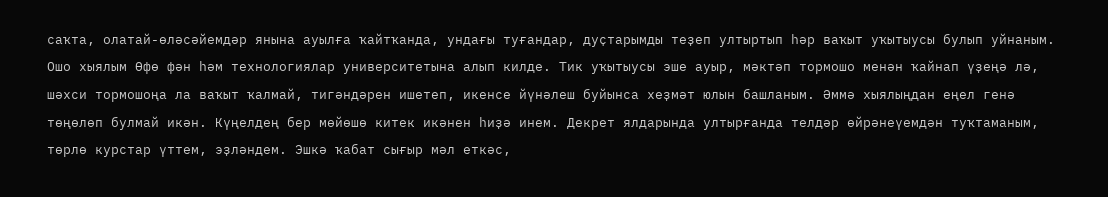саҡта, олатай-өләсәйемдәр янына ауылға ҡайтҡанда, ундағы туғандар, дуҫтарымды теҙеп ултыртып һәр ваҡыт уҡытыусы булып уйнаным. Ошо хыялым Өфө фән һәм технологиялар университетына алып килде. Тик уҡытыусы эше ауыр, мәктәп тормошо менән ҡайнап үҙеңә лә, шәхси тормошоңа ла ваҡыт ҡалмай, тигәндәрен ишетеп, икенсе йүнәлеш буйынса хеҙмәт юлын башланым. Әммә хыялыңдан еңел генә төңөлөп булмай икән. Күңелдең бер мөйөшө китек икәнен һиҙә инем. Декрет ялдарында ултырғанда телдәр өйрәнеүемдән туҡтаманым, төрлө курстар үттем, эҙләндем. Эшкә ҡабат сығыр мәл еткәс,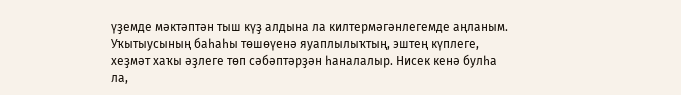үҙемде мәктәптән тыш күҙ алдына ла килтермәгәнлегемде аңланым.
Уҡытыусының баһаһы төшөүенә яуаплылыҡтың, эштең күплеге, хеҙмәт хаҡы әҙлеге төп сәбәптәрҙән һаналалыр. Нисек кенә булһа ла,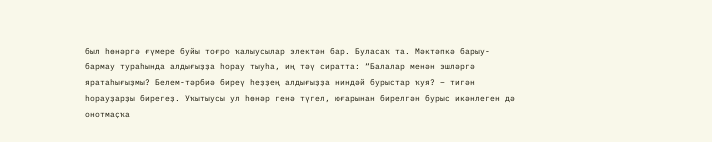был һөнәргә ғүмере буйы тоғро ҡалыусылар электән бар. Буласаҡ та. Мәктәпкә барыу-бармау тураһында алдығыҙҙа һорау тыуһа, иң тәү сиратта: “Балалар менән эшләргә яратаһығыҙмы? Белем-тәрбиә биреү һеҙҙең алдығыҙҙа ниндәй бурыстар ҡуя? – тигән һорауҙарҙы бирегеҙ. Уҡытыусы ул һөнәр генә түгел, юғарынан бирелгән бурыс икәнлеген дә онотмаҫҡа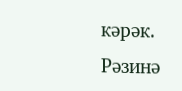кәрәк.
Рәзинә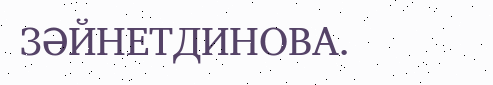ЗӘЙНЕТДИНОВА.